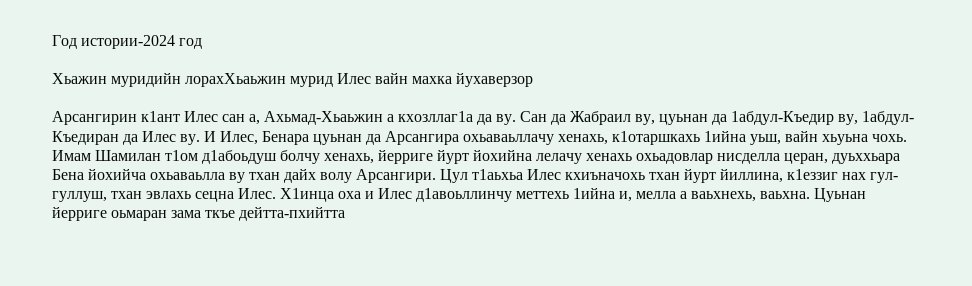Год истории-2024 год

Хьажин муридийн лорахХьаьжин мурид Илес вайн махка йухаверзор

Арсангирин к1ант Илес сан а, Ахьмад-Хьаьжин а кхозллаг1а да ву. Сан да Жабраил ву, цуьнан да 1абдул-Къедир ву, 1абдул-Къедиран да Илес ву. И Илес, Бенара цуьнан да Арсангира охьаваьллачу хенахь, к1отаршкахь 1ийна уьш, вайн хьуьна чохь.  Имам Шамилан т1ом д1абоьдуш болчу хенахь, йерриге йурт йохийна лелачу хенахь охьадовлар нисделла церан, дуьххьара Бена йохийча охьаваьлла ву тхан дайх волу Арсангири. Цул т1аьхьа Илес кхиъначохь тхан йурт йиллина, к1еззиг нах гул-гуллуш, тхан эвлахь сецна Илес. Х1инца оха и Илес д1авоьллинчу меттехь 1ийна и, мелла а ваьхнехь, ваьхна. Цуьнан йерриге оьмаран зама ткъе дейтта-пхийтта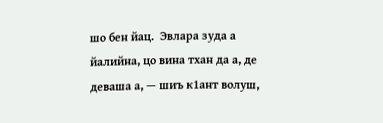шо бен йац.  Эвлара зуда а йалийна, цо вина тхан да а, де деваша а, — шиъ к1ант волуш,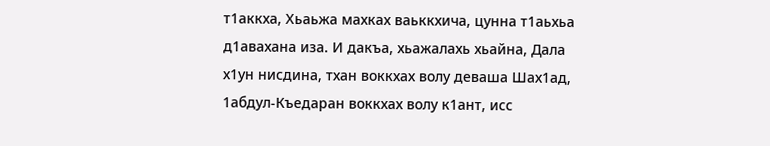т1аккха, Хьаьжа махках ваьккхича, цунна т1аьхьа д1авахана иза. И дакъа, хьажалахь хьайна, Дала х1ун нисдина, тхан воккхах волу деваша Шах1ад, 1абдул-Къедаран воккхах волу к1ант, исс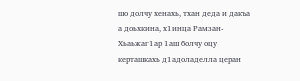шо долчу хенахь, тхан деда и дакъа а доьхкина, х1инца Рамзан-Хьаьжаг1ар 1аш болчу оцу керташкахь д1адоладелла церан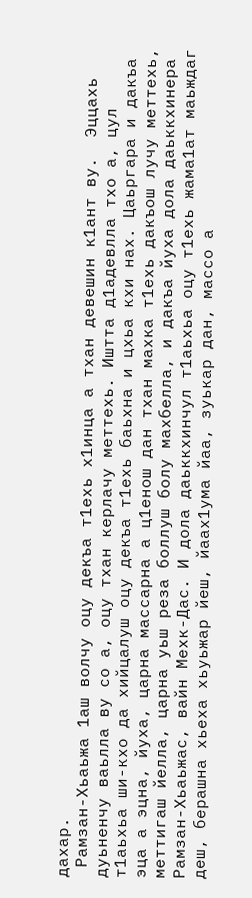дахар.
 Рамзан-Хьаьжа 1аш волчу оцу декъа т1ехь х1инца а тхан девешин к1ант ву.  Эццахь дуьненчу ваьлла ву со а, оцу тхан керлачу меттехь. Иштта д1адевлла тхо а, цул т1аьхьа ши-кхо да хийцалуш оцу декъа т1ехь баьхна и цхьа кхи нах. Цаьргара и дакъа эца а эцна, йуха, царна массарна а ц1енош дан тхан махка т1ехь дакъош лучу меттехь, меттигаш йелла, царна уьш реза боллуш болу махбелла, и дакъа йуха дола даьккхинера Рамзан-Хьаьжас, вайн Мехк-Дас. И дола даьккхинчул т1аьхьа оцу т1ехь жама1ат маьждаг деш, берашна хьеха хьуьжар йеш, йаах1ума йаа, зуькар дан, массо а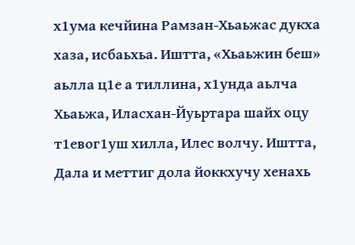х1ума кечйина Рамзан-Хьаьжас дукха хаза, исбаьхьа. Иштта, «Хьаьжин беш» аьлла ц1е а тиллина, х1унда аьлча Хьаьжа, Иласхан-Йуьртара шайх оцу т1евог1уш хилла, Илес волчу. Иштта, Дала и меттиг дола йоккхучу хенахь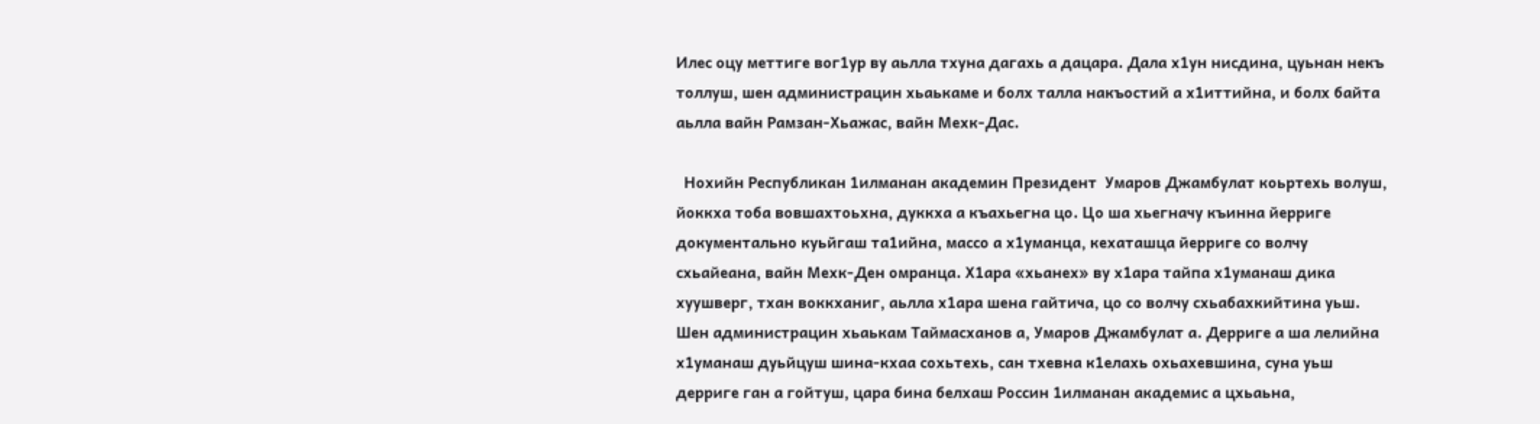Илес оцу меттиге вог1ур ву аьлла тхуна дагахь а дацара. Дала х1ун нисдина, цуьнан некъ толлуш, шен администрацин хьаькаме и болх талла накъостий а х1иттийна, и болх байта аьлла вайн Рамзан-Хьажас, вайн Мехк-Дас.

  Нохийн Республикан 1илманан академин Президент  Умаров Джамбулат коьртехь волуш,  йоккха тоба вовшахтоьхна, дуккха а къахьегна цо. Цо ша хьегначу къинна йерриге документально куьйгаш та1ийна, массо а х1уманца, кехаташца йерриге со волчу схьайеана, вайн Мехк-Ден омранца. Х1ара «хьанех» ву х1ара тайпа х1уманаш дика хуушверг, тхан воккханиг, аьлла х1ара шена гайтича, цо со волчу схьабахкийтина уьш. Шен администрацин хьаькам Таймасханов а, Умаров Джамбулат а. Дерриге а ша лелийна х1уманаш дуьйцуш шина-кхаа сохьтехь, сан тхевна к1елахь охьахевшина, суна уьш дерриге ган а гойтуш, цара бина белхаш Россин 1илманан академис а цхьаьна,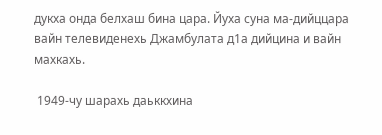дукха онда белхаш бина цара. Йуха суна ма-дийццара вайн телевиденехь Джамбулата д1а дийцина и вайн махкахь.

 1949-чу шарахь даьккхина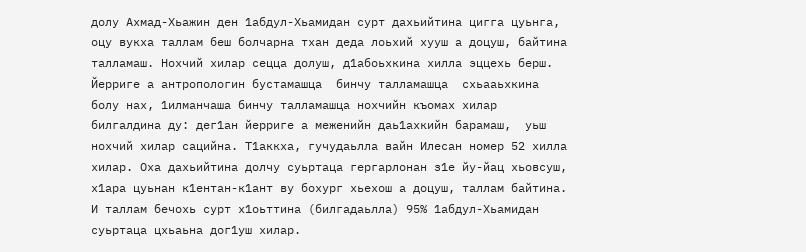долу Ахмад-Хьажин ден 1абдул-Хьамидан сурт дахьийтина цигга цуьнга, оцу вукха таллам беш болчарна тхан деда лоьхий хууш а доцуш, байтина талламаш. Нохчий хилар сецца долуш, д1абоьхкина хилла эццехь берш. Йерриге а антропологин бустамашца  бинчу талламашца  схьааьхкина  болу нах, 1илманчаша бинчу талламашца нохчийн къомах хилар билгалдина ду: дег1ан йерриге а меженийн даь1ахкийн барамаш,  уьш нохчий хилар сацийна. Т1аккха, гучудаьлла вайн Илесан номер 52 хилла хилар. Оха дахьийтина долчу суьртаца гергарлонан з1е йу-йац хьовсуш, х1ара цуьнан к1ентан-к1ант ву бохург хьехош а доцуш, таллам байтина. И таллам бечохь сурт х1оьттина (билгадаьлла) 95% 1абдул-Хьамидан суьртаца цхьаьна дог1уш хилар.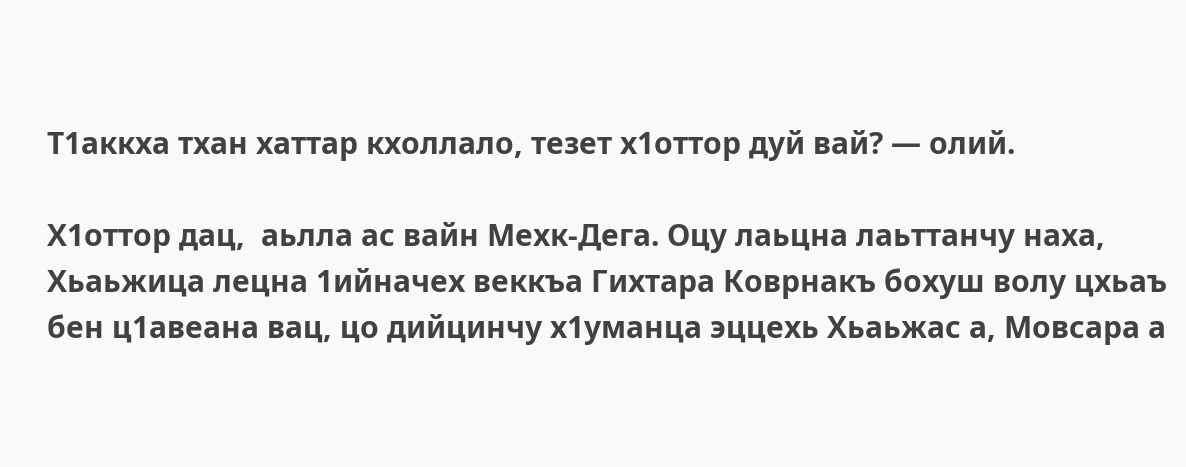Т1аккха тхан хаттар кхоллало, тезет х1оттор дуй вай? — олий.

Х1оттор дац,  аьлла ас вайн Мехк-Дега. Оцу лаьцна лаьттанчу наха, Хьаьжица лецна 1ийначех веккъа Гихтара Коврнакъ бохуш волу цхьаъ бен ц1авеана вац, цо дийцинчу х1уманца эццехь Хьаьжас а, Мовсара а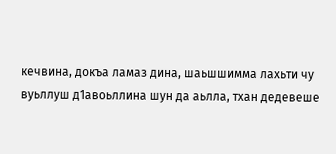кечвина, докъа ламаз дина, шаьшшимма лахьти чу вуьллуш д1авоьллина шун да аьлла, тхан дедевеше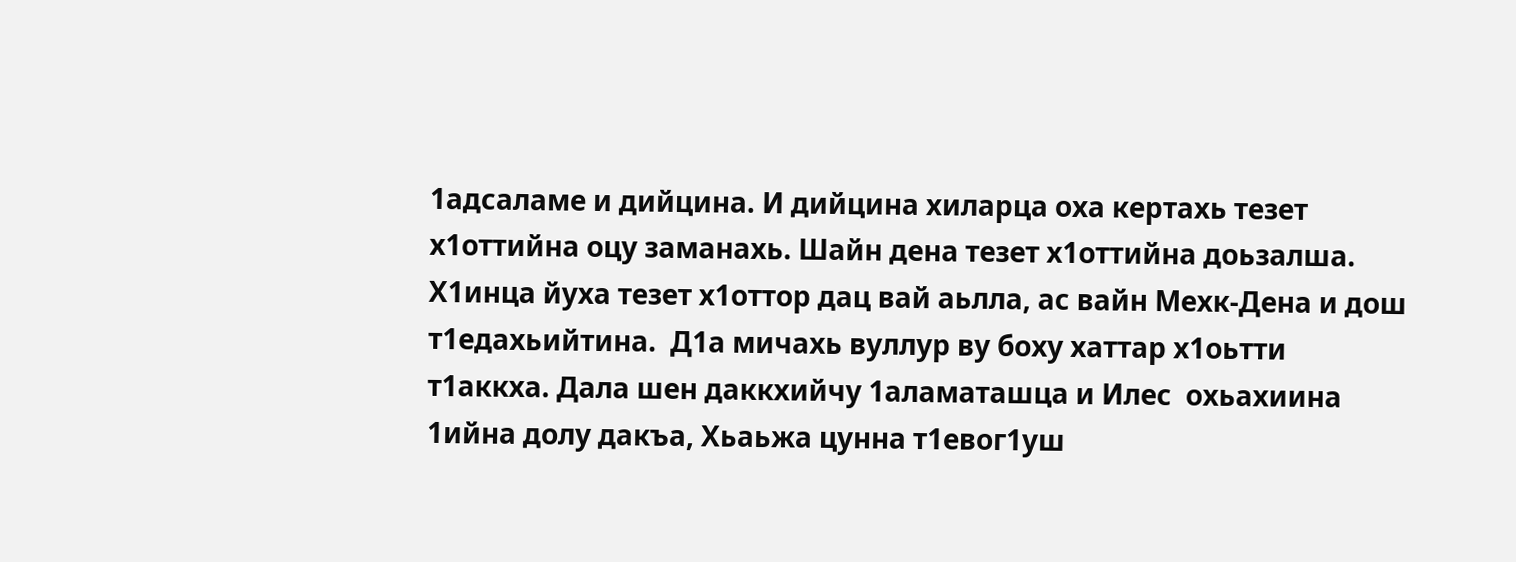1адсаламе и дийцина. И дийцина хиларца оха кертахь тезет х1оттийна оцу заманахь. Шайн дена тезет х1оттийна доьзалша. Х1инца йуха тезет х1оттор дац вай аьлла, ас вайн Мехк-Дена и дош т1едахьийтина.  Д1а мичахь вуллур ву боху хаттар х1оьтти т1аккха. Дала шен даккхийчу 1аламаташца и Илес  охьахиина 1ийна долу дакъа, Хьаьжа цунна т1евог1уш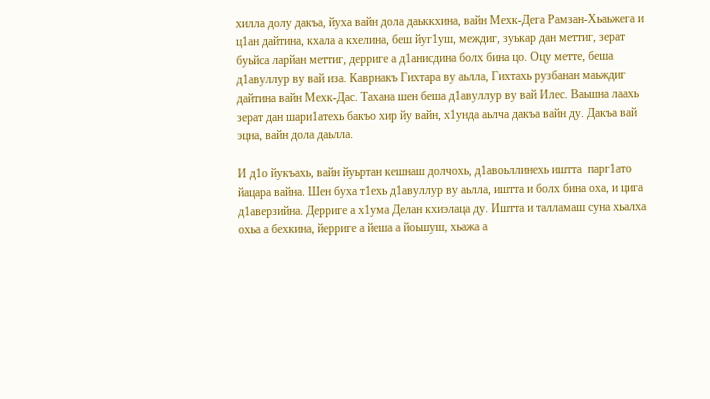хилла долу дакъа, йуха вайн дола даьккхина, вайн Мехк-Дега Рамзан-Хьаьжега и ц1ан дайтина, кхала а кхелина, беш йуг1уш, междиг, зуькар дан меттиг, зерат буьйса ларйан меттиг, дерриге а д1анисдина болх бина цо. Оцу метте, беша д1авуллур ву вай иза. Каврнакъ Гихтара ву аьлла, Гихтахь рузбанан маьждиг дайтина вайн Мехк-Дас. Тахана шен беша д1авуллур ву вай Илес. Ваьшна лаахь зерат дан шари1атехь бакъо хир йу вайн, х1унда аьлча дакъа вайн ду. Дакъа вай эцна, вайн дола даьлла.

И д1о йукъахь, вайн йуьртан кешнаш долчохь, д1авоьллинехь иштта  парг1ато йацара вайна. Шен буха т1ехь д1авуллур ву аьлла, иштта и болх бина оха, и цига д1аверзийна. Дерриге а х1ума Делан кхиэлаца ду. Иштта и талламаш суна хьалха охьа а бехкина, йерриге а йеша а йоьшуш, хьажа а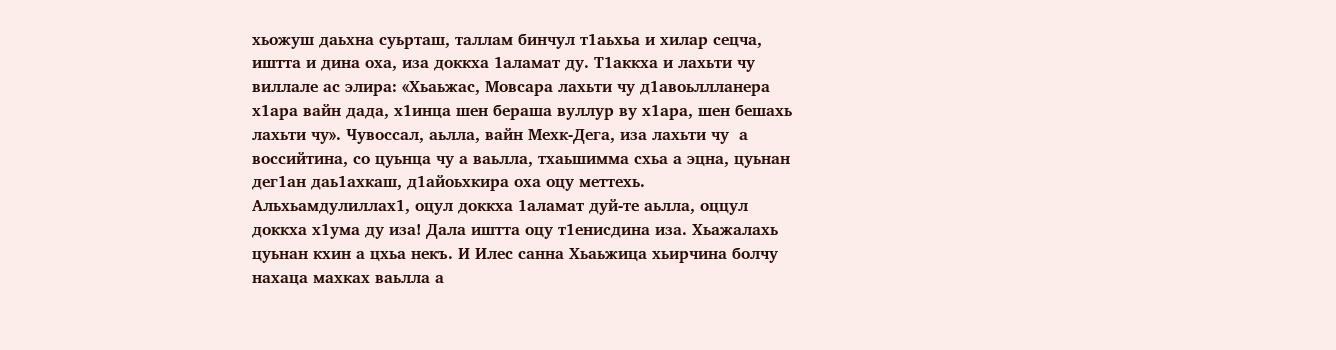хьожуш даьхна суьрташ, таллам бинчул т1аьхьа и хилар сецча, иштта и дина оха, иза доккха 1аламат ду. Т1аккха и лахьти чу виллале ас элира: «Хьаьжас, Мовсара лахьти чу д1авоьллланера х1ара вайн дада, х1инца шен бераша вуллур ву х1ара, шен бешахь лахьти чу». Чувоссал, аьлла, вайн Мехк-Дега, иза лахьти чу  а воссийтина, со цуьнца чу а ваьлла, тхаьшимма схьа а эцна, цуьнан дег1ан даь1ахкаш, д1айоьхкира оха оцу меттехь. Альхьамдулиллах1, оцул доккха 1аламат дуй-те аьлла, оццул доккха х1ума ду иза! Дала иштта оцу т1енисдина иза. Хьажалахь цуьнан кхин а цхьа некъ. И Илес санна Хьаьжица хьирчина болчу нахаца махках ваьлла а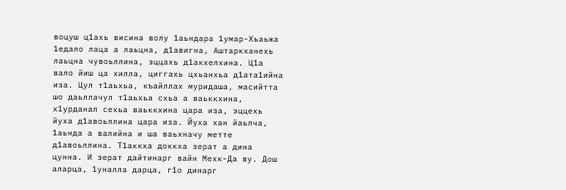воцуш ц1ахь висина волу 1аьндара 1умар-Хьаьжа 1едало лаца а лаьцна, д1авигна, Аштаркханехь лаьцна чувоьллина, эццахь д1акхелхина. Ц1а вало йиш ца хилла, циггахь цхьанхьа д1ата1ийна иза. Цул т1аьхьа, къайллах муридаша, масийтта шо даьллачул т1аьхьа схьа а ваьккхина, х1урданал сехьа ваьккхина цара иза, эццехь йуха д1авоьллина цара иза. Йуха хан йаьлча, 1аьнда а валийна и ша ваьхначу метте д1авоьллина. Т1аккха доккха зерат а дина цунна. И зерат дайтинарг вайн Мехк-Да ву. Дош аларца, 1уналла дарца, г1о динарг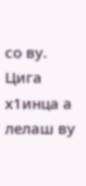со ву. Цига х1инца а лелаш ву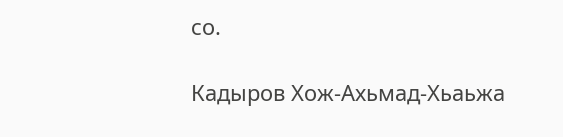со.

Кадыров Хож-Ахьмад-Хьаьжа